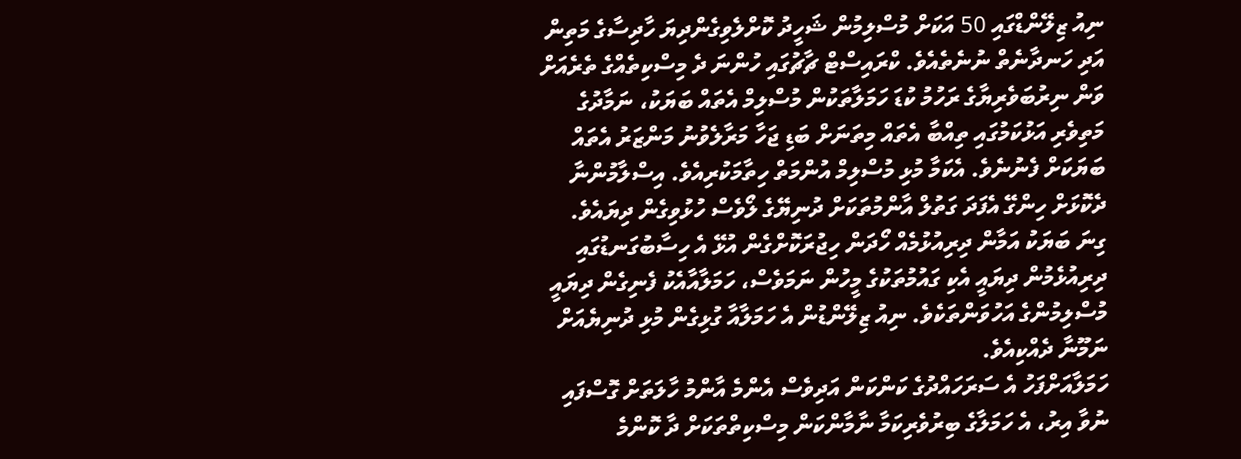ނިއު ޒިލޭންޑްގައި 50 އަކަށް މުސްލިމުން ޝަހީދު ކޮށްލެވިގެންދިޔަ ހާދިސާގެ މަތިން އަދި ހަނދާނެތް ނުނެތެއެވެ. ކްރައިސްޓް ޗާޗުގައި ހުންނަ ދެ މިސްކިތެއްގެ ތެރެއަށް ވަން ނިރުބަވެރިޔާގެ ރަހުމު ކުޑަ ހަމަލާތަކުން މުސްލިމް އެތައް ބަޔަކު، ނަމާދުގެ މަތިވެރި އަޅުކަމުގައި ތިއްބާ އެތައް މިތަނަށް ބަޑި ޖަހާ މަރާލެވުނު މަންޒަރު އެތައް ބަޔަކަށް ފެނުނެވެ. އެކަމާ މުޅި މުސްލިމް އުންމަތް ހިތާމަކުރިއެވެ. އިސްލާމުންނާ ދެކޮޅަށް ހިންގޭ އެފަދަ ގަތުލް އާންމުތަކަށް ދުނިޔޭގެ ލޯވެސް ހުޅުވިގެން ދިޔައެވެ.
ގިނަ ބަޔަކު އަމާން ދިރިއުޅުމެއް ހޯދަން ހިޖުރަކޮށްގެން އުޅޭ އެ ހިސާބުގަނޑުގައި ދިރިއުޅެމުން ދިޔައީ އެކި ގައުމުތަކުގެ މީހުން ނަމަވެސް، ހަމަލާއާއެކު ފެނިގެން ދިޔައީ މުސްލިމުންގެ އަހުވަންތަކެވެ. ނިއު ޒިލޭންޑުން އެ ހަމަލާއާ ގުޅިގެން މުޅި ދުނިޔެއަށް ނަމޫނާ ދެއްކިއެވެ.
ހަމަލާއަށްފަހު އެ ސަރަހައްދުގެ ކަންކަން އަދިވެސް އެންމެ އާންމު ހާލަތަށް ގޮސްފައި ނުވާ އިރު، އެ ހަމަލާގެ ބިރުވެރިކަމާ ނާމާންކަން މިސްކިތްތަކަށް ދާ ކޮންމެ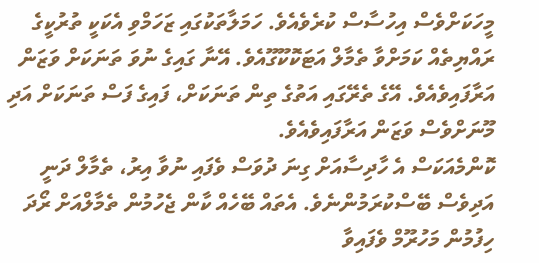މީހަކަށްވެސް އިހުސާސް ކުރެވެއެވެ. ހަމަލާތަކުގައި ޒަހަމްވި އެކަކީ ތުރުކީގެ ރައްޔިތެއް ކަމަށްވާ ތެމާލް އަޓަކޮކޫގޫއެވެ. އޭނާ ގައިގެ ނުވަ ތަނަކަށް ވަޒަން އަރާފައިވެއެވެ. އޭގެ ތެރޭގައި އަތުގެ ތިން ތަނަކަށް، ފައިގެ ފަސް ތަނަކަށް އަދި މޫނަށްވެސް ވަޒަން އަރާފައިވެއެވެ.
ކޮންމެއަކަސް އެ ހާދިސާއަށް ގިނަ ދުވަސް ވެފައި ނުވާ އިރު، ތެމާލް ދަނީ އަދިވެސް ބޭސްކުރަމުންނެވެ. އެތައް ބޭހެއް ކާން ޖެހުމުން ތެމާލްއަށް ރޯދަ ހިފުމުން މަހުރޫމް ވެފައިވާ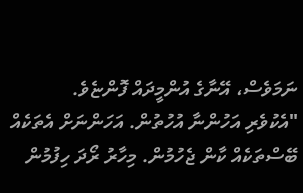ނަމަވެސް، އޭނާގެ އުންމީދައް ފޮންޏެވެ.
"އެކުވެރި އަހުންނާ އުހުތުން. އަހަންނަށް އެތަކެއް ބޭސްތަކެއް ކާން ޖެހުމުން. މިހާރު ރޯދަ ހިފުމުން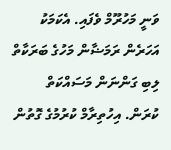ވަނީ މަހުރޫމް ވެފައި. އެކަމަކު އަހަރެން ރަމަޟާން މަހުގެ ބަރަކާތް ލިބި ގަންނަން މަސައްކަތް ކުރަން. އިހުތިރާމް ކުރުމުގެ ގޮތުން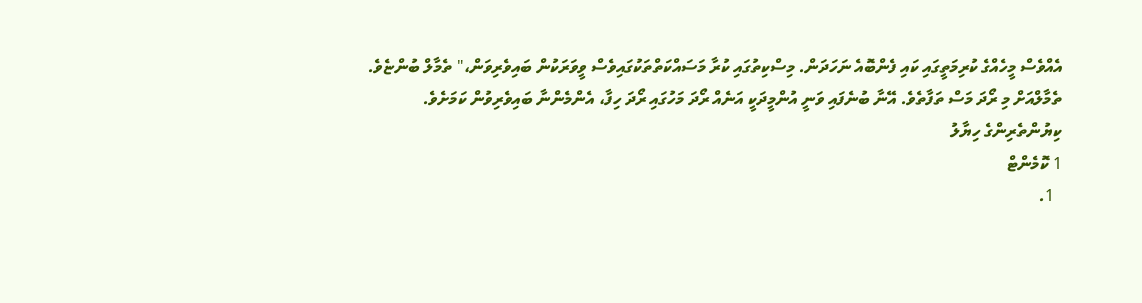އެއްވެސް މީހެއްގެ ކުރިމަތީގައި ކައި ފެންބޮއެ ނަހަދަން. މިސްކިތުގައި ކުރާ މަސައްކަތްތަކުގައިވެސް ވީވަރަކުން ބައިވެރިވަން،" ތެމާލް ބުންޏެވެ.
ތެމާލްއަށް މި ރޯދަ މަސް ތަފާތެވެ. އޭނާ ބުނެފައި ވަނީ އުންމީދަކީ އަނެއް ރޯދަ މަހުގައި ރޯދަ ހިފާ، އެންމެންނާ ބައިވެރިވުން ކަމަށެވެ.
ކިޔުންތެރިންގެ ހިޔާލު
1 ކޮމެންޓް
  1.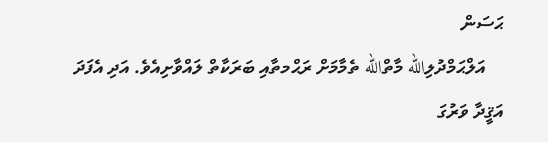ޙަސަން
    އަލްޙަމްދުލިالله މާތްالله ތެމާމަށް ރަޙްމތާއި ބަރަކާތް ލައްވާށިއެވެ. އަދި އެފަދަ އަޤީދާ ވަރުގަ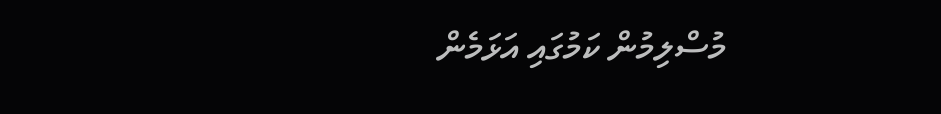މުސްލިމުން ކަމުގައި އަޅަމެން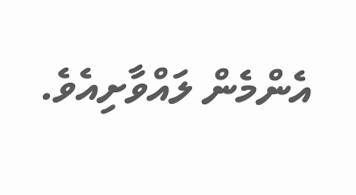އެންމެން ލައްވާށިއެވެ.